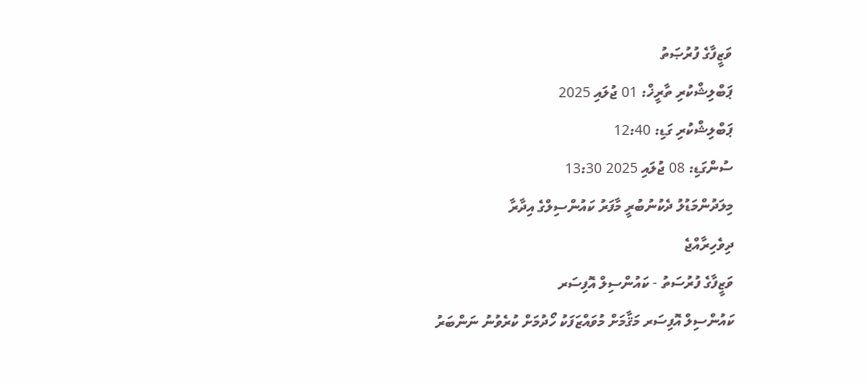ވަޒީފާގެ ފުރުޞަތު
ޕަބްލިޝްކުރި ތާރީޚް: 01 ޖުލައި 2025
ޕަބްލިޝްކުރި ގަޑި: 12:40
ސުންގަޑި: 08 ޖުލައި 2025 13:30
މިލަދުންމަޑުލު ދެކުނުބުރީ މާފަރު ކައުންސިލްގެ އިދާރާ
ދިވެހިރާއްޖެ
ވަޒީފާގެ ފުރުސަތު - ކައުންސިލް އޮފިސަރ
ކައުންސިލް އޮފިސަރ މަޤާމަށް މުވައްޒަފަކު ހޯދުމަށް ކުރެވުނު ނަންބަރު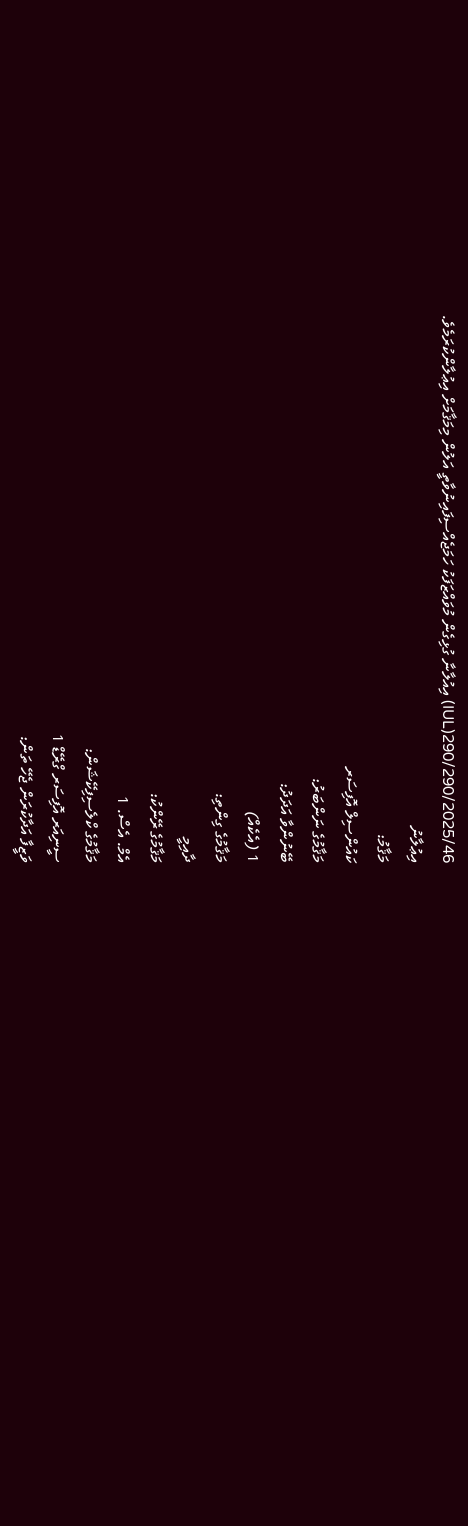IUL)290/290/2025/46) އިއުލާނާ ގުޅިގެން މުވައްޒަފަކު ހަމަޖެއްސިފައިނުވާތީ އަލުން މިމަޤާމަށް އިޢުލާންކުރަމެވެ.
އިޢުލާނު
މަޤާމު:
ކައުންސިލް އޮފިސަރ
މަޤާމުގެ ނަންބަރު:
ބޭނުންވާ އަދަދު:
1 (އެކެއް)
މަޤާމުގެ ގިންތި:
ދާއިމީ
މަޤާމުގެ ރޭންކު:
އެމް. އެސް. 1
މަޤާމުގެ ކްލެސިފިކޭޝަން:
ސީނިއަރ އޮފިސަރ ގްރޭޑް 1
ވަޒީފާ އަދާކުރަން ޖެހޭ ތަން: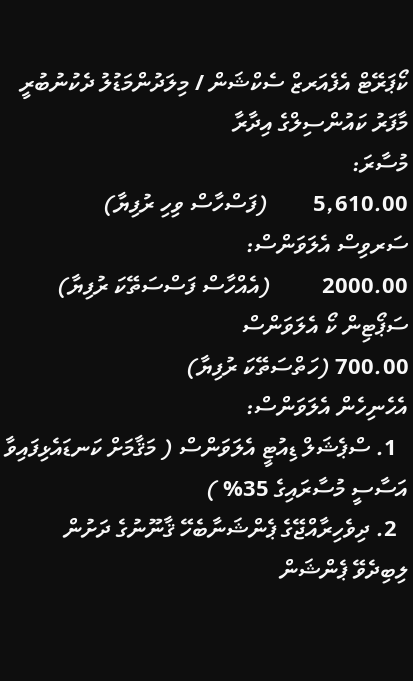ކޯޕަރޭޓް އެފެއަރޒް ސެކްޝަން / މިލަދުންމަޑުލު ދެކުނުބުރީ މާފަރު ކައުންސިލްގެ އިދާރާ
މުސާރަ:
5,610.00        (ފަސްހާސް ވިހި ރުފިޔާ)
ސަރވިސް އެލަވަންސް:
2000.00         (އެއްހާސް ފަސްސަތޭކަ ރުފިޔާ)
ސަޕޯޓިން ކޯ އެލަވަންސް
700.00 (ހަތްސަތޭކަ ރުފިޔާ)
އެހެނިހެން އެލަވަންސް:
  1. ސްޕެޝަލް ޑިއުޓީ އެލަވަންސް ( މަޤާމަށް ކަނޑައެޅިފައިވާ އަސާސީ މުސާރައިގެ 35% )
  2. ދިވެހިރާއްޖޭގެ ޕެންޝަނާބެހޭ ޤާނޫނުގެ ދަށުން ލިބިދެވޭ ޕެންޝަން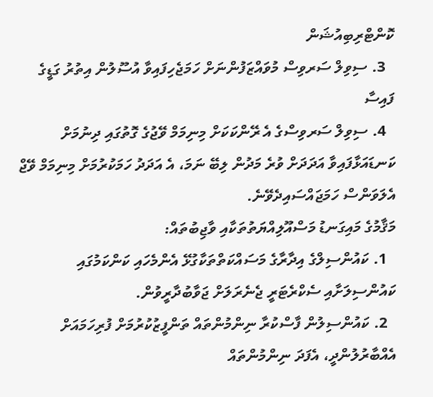ކޮންޓްރިބިއުޝަން
  3. ސިވިލް ސަރވިސް މުވައްޒަފުންނަށް ހަމަޖެހިފައިވާ އުސޫލުން އިތުރު ގަޑީގެ ފައިސާ
  4. ސިވިލް ސަރވިސްގެ އެ ރޭންކަކަށް މިނިމަމް ވޭޖުގެ ގޮތުގައި ދިނުމަށް ކަނޑައަޅާފައިވާ އަދަދަށް ވުރެ މަދުން ލިބޭ ނަމަ، އެ އަދަދު ހަމަކުރުމަށް މިނިމަމް ވޭޖް އެލަވަންސް ހަމަޖައްސައިދެވޭނެ.
މަޤާމުގެ މައިގަނޑު މަސްއޫލިއްޔަތުތަކާއި ވާޖިބުތައް:
  1. ކައުންސިލްގެ އިދާރާގެ މަސައްކަތްތަކާގުޅޭ އެންމެހައި ކަންކަމުގައި ކައުންސިލަށާއި ސެކްރެޓަރީ ޖެނެރަލަށް ޖަވާބުދާރީވުން.
  2. ކައުންސިލުން ފާސްކުރާ ނިންމުންތައް ތަންފީޒުކުރުމަށް ފުރިހަމައަށް އެއްބާރުލުންދީ، އެފަދަ ނިންމުންތައް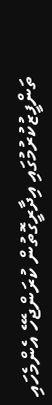ތަންފީޒުކުރުމުގައި އިދާރީގޮތުން ކުރަންޖެހޭ އެންމެހައި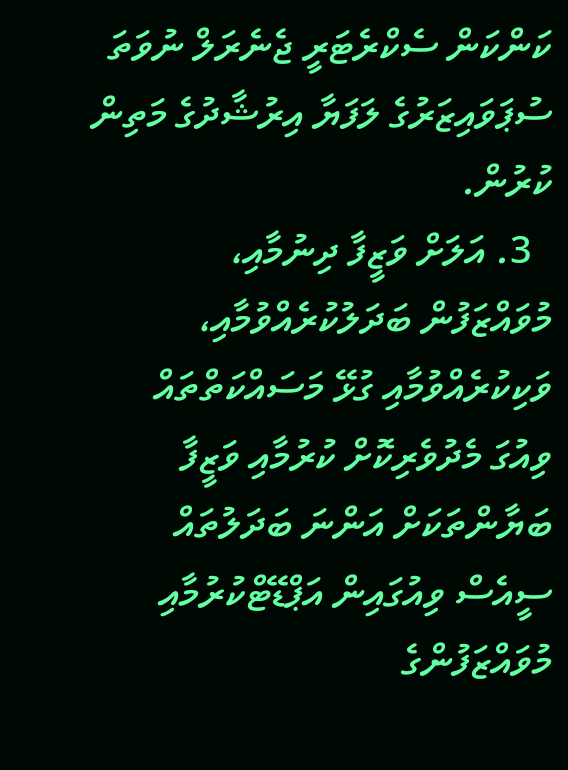ކަންކަން ސެކްރެޓަރީ ޖެނެރަލް ނުވަތަ ސުޕަވައިޒަރުގެ ލަފަޔާ އިރުޝާދުގެ މަތިން ކުރުން.
  3. އަލަށް ވަޒީފާ ދިނުމާއި، މުވައްޒަފުން ބަދަލުކުރެއްވުމާއި، ވަކިކުރެއްވުމާއި ގުޅޭ މަސައްކަތްތައް ވިއުގަ މެދުވެރިކޮށް ކުރުމާއި ވަޒީފާ ބަޔާންތަކަށް އަންނަ ބަދަލުތައް ސީއެސް ވިއުގައިން އަޕްޑޭޓްކުރުމާއި މުވައްޒަފުންގެ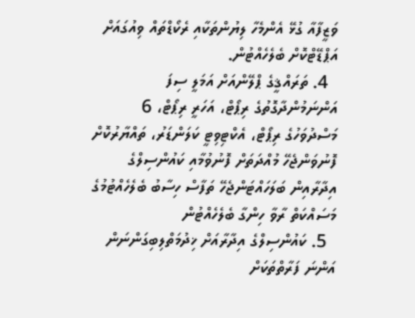ވަޒީފާއާ ގުޅޭ އެންމެހާ ލިޔުންތަކާއި ރެކޯޑްތައް ވިއުގައަށް އަޕްޑޭޓްކޮށް ބެލެހެއްޓުން.
  4. ތަރައްޤީގެ ޕްލޭންއަށް އަމަލީ ސިފަ އަންނަމުންދާގޮތުގެ ރިޕޯޓް، އަހަރީ ރިޕޯޓް، 6 މަސްދުވަހުގެ ރިޕޯޓް، އެކްޓިވިޓީ ކަލަންޑަރު، ތައްޔާރުކޮށް ފޮނުވަންޖެހޭ މުއްދަތަށް ފޮނުވުމާއި ކައުންސިލްގެ އިދާރާއިން ބަލަހައްޓަންޖެހޭ ތަފާސް ހިސާބު ބެލެހެއްޓުމުގެ މަސައްކަތް ރާވާ ހިންގާ ބެލެހެއްޓުން
  5. ކައުންސިލްގެ އިދާރާއަށް ޚިދުމަތްލިބިގަންނަން އަންނަ ފަރާތްތަކަށް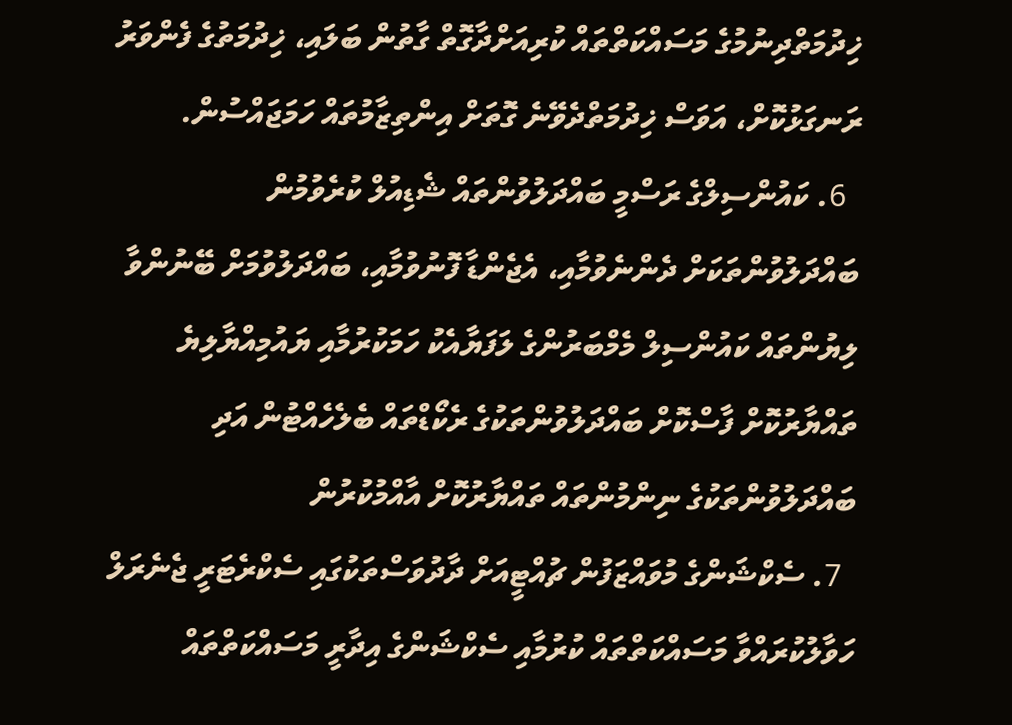ޚިދުމަތްދިނުމުގެ މަސައްކަތްތައް ކުރިއަށްދާގޮތް ގާތުން ބަލައި، ޚިދުމަތުގެ ފެންވަރު ރަނގަޅުކޮށް، އަވަސް ޚިދުމަތްދެވޭނެ ގޮތަށް އިންތިޒާމުތައް ހަމަޖައްސުން.
  6. ކައުންސިލްގެ ރަސްމީ ބައްދަލުވުންތައް ޝެޑިއުލް ކުރެވުމުން ބައްދަލުވުންތަކަށް ދެންނެވުމާއި، އެޖެންޑާ ފޮނުވުމާއި، ބައްދަލުވުމަށް ބޭނުންވާ ލިޔުންތައް ކައުންސިލް މެމްބަރުންގެ ލަފަޔާއެކު ހަމަކުރުމާއި ޔައުމިއްޔާލިޔެ ތައްޔާރުކޮށް ފާސްކޮށް ބައްދަލުވުންތަކުގެ ރެކޯޑްތައް ބެލެހެއްޓުން އަދި ބައްދަލުވުންތަކުގެ ނިންމުންތައް ތައްޔާރުކޮށް އާއްމުކުރުން
  7. ސެކްޝަންގެ މުވައްޒަފުން ޗުއްޓީއަށް ދާދުވަސްތަކުގައި ސެކްރެޓަރީ ޖެނެރަލް ހަވާލުކުރައްވާ މަސައްކަތްތައް ކުރުމާއި ސެކްޝަންގެ އިދާރީ މަސައްކަތްތައް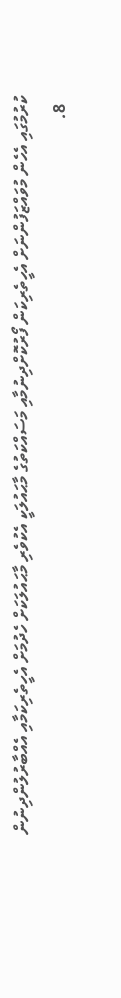ކުރުމުގައި އެހެން މުވައްޒަފުންނަށް އެހީތެރިކަން ފޯރުކޮށްދިނުމާއި މަސައްކަތުގެ މާޙައުލަކީ އެކުވެރި މާޙައުލަކަށް ހެދުމަށް އެހީތެރިކަމާއި އެއްބާރުލުންދިނުން
  8.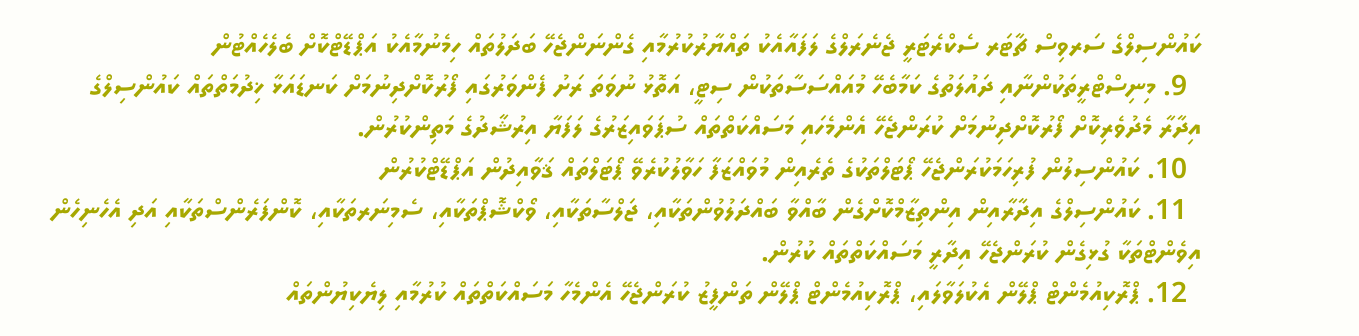ކައުންސިލްގެ ސަރވިސް ޗާޓަރ ސެކްރެޓަރީ ޖެނެރަލްގެ ލަފައާއެކު ތައްޔާރުކުރުމާއި ގެންނަންޖެހޭ ބަދަލުތައް ހިމެނުމާއެކު އަޕްޑޭޓްކޮށް ބެލެހެއްޓުން
  9. މިނިސްޓްރީތަކުންނާއި ދައުލަތުގެ ކަމާބެހޭ މުއައްސަސާތަކުން ސިޓީ، އަތޮޅު ނުވަތަ ރަށު ފެންވަރުގައި ފޯރުކޮށްދިނުމަށް ކަނޑައަޅާ ޚިދުމަތްތައް ކައުންސިލްގެ އިދާރާ މެދުވެރިކޮށް ފޯރުކޮށްދިނުމަށް ކުރަންޖެހޭ އެންމެހައި މަސައްކަތްތައް ސުޕަވައިޒަރުގެ ލަފަޔާ އިރުޝާދުގެ މަތިންކުރުން.
  10. ކައުންސިލުން ފުރިހަމަކުރަންޖެހޭ ޕޯޓަލްތަކުގެ ތެރެއިން މުވައްޒަފާ ހަވާލުކުރެވޭ ޕޯޓަލްތައް ޤަވާއިދުން އަޕްޑޭޓްކުރުން
  11. ކައުންސިލްގެ އިދާރާއިން އިންތިޒާމްކޮށްގެން ބާއްވާ ބައްދަލުވުންތަކާއި، ޖަލްސާތަކާއި، ވޯކްޝޮޕްތަކާއި، ސެމިނަރތަކާއި، ކޮންފަރެންސްތަކާއި އަދި އެހެނިހެން އިވެންޓްތަކާ ގުޅިގެން ކުރަންޖެހޭ އިދާރީ މަސައްކަތްތައް ކުރުން.
  12. ޕްރޮކިއުމެންޓް ޕްލޭން އެކުލަވާލައި، ޕްރޮކިއުމެންޓް ޕްލޭން ތަންފީޒު ކުރަންޖެހޭ އެންމެހާ މަސައްކަތްތައް ކުރުމާއި ލިޔެކިޔުންތައް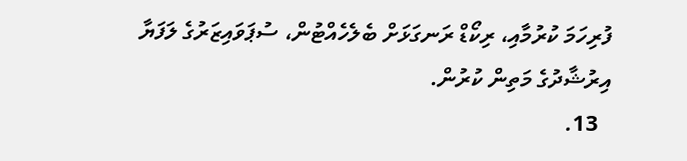ފުރިހަމަ ކުރުމާއި، ރިކޯޑް ރަނގަޅަށް ބެލެހެއްޓުން، ސުޕަވައިޒަރުގެ ލަފަޔާ އިރުޝާދުގެ މަތިން ކުރުން.
  13.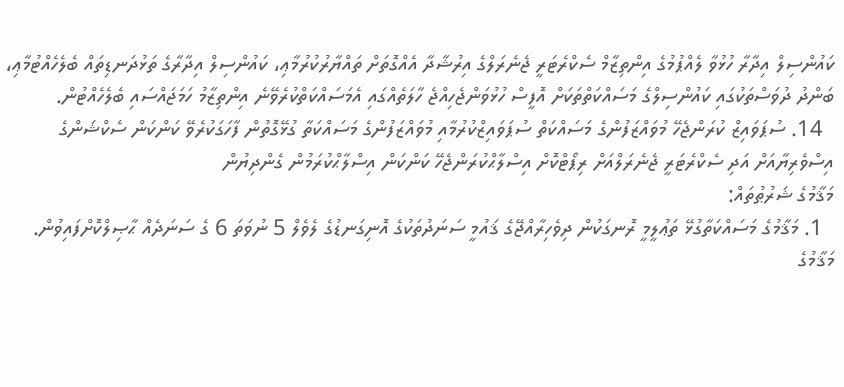ކައުންސިލް އިދާރާ ހުޅުވާ ލެއްޕުމުގެ އިންތިޒާމް ސެކްރެޓަރީ ޖެނެރަލްގެ އިރުޝާދާ އެއްގޮތަށް ތައްޔާރުކުރުމާޢި، ކައުންސިލް އިދާރާގެ ތަޅުދަނޑިތައް ބެލެހެއްޓުމާޢި، ބަންދު ދުވަސްތަކުގައި ކައުންސިލްގެ މަސައްކަތްތަކަށް އޮފީސް ހުޅުވަންޖެހިއްޖެ ހާލަތެއްގައި އެމަސައްކަތްކުރެވޭނެ އިންތިޒާމު ހަމަޖައްސައި ބެލެހެއްޓުން.
  14. ސުޕަވައިޒް ކުރަންޖެހޭ މުވައްޒަފުންގެ މަސައްކަތް ސުޕަވައިޒްކުރުމާއި މުވައްޒަފުންގެ މަސައްކަތާ ގުޅޭގޮތުން ފާހަގަކުރެވޭ ކަންކަން ސެކްޝަންގެ އިސްވެރިޔާއަށް އަދި ސެކްރެޓަރީ ޖެނެރަލްއަށް ރިޕޯޓްކޮށް އިސްލާޙްކުރަންޖެހޭ ކަންކަން އިސްލާޙްކުރަމުން ގެންދިޔުން
މަޤާމުގެ ޝަރުޠުތައް:
  1. މަޤާމުގެ މަސައްކަތާގުޅޭ ތަޢުލީމީ ރޮނގަކުން ދިވެހިރާއްޖޭގެ ޤައުމީ ސަނަދުތަކުގެ އޮނިގަނޑުގެ ލެވެލް 5 ނުވަތަ 6 ގެ ސަނަދެއް ޙާޞިލްކޮށްފައިވުން.
މަޤާމުގެ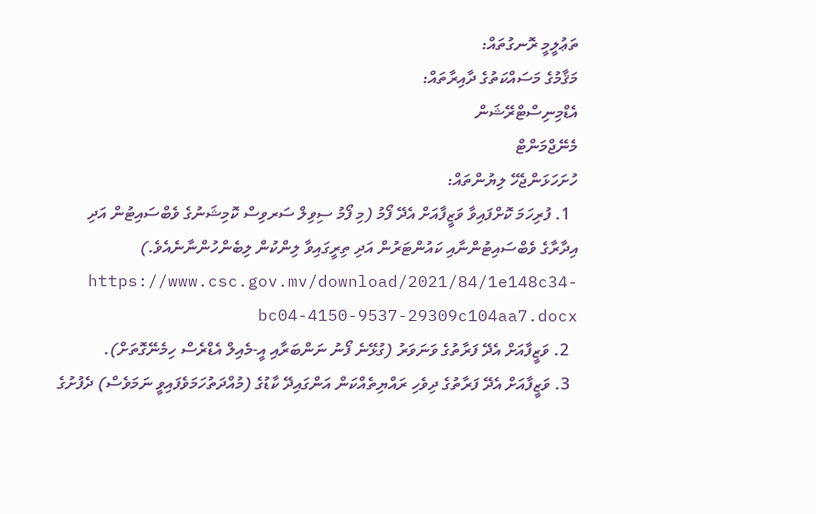ތަޢުލީމީ ރޮނގުތައް:
މަޤާމުގެ މަސައްކަތުގެ ދާއިރާތައް:
އެޑްމިނިސްޓްރޭޝަން
މެނޭޖްމަންޓް
ހުށަހަޅަންޖެހޭ ލިޔުންތައް:
  1. ފުރިހަމަ ކޮށްފައިވާ ވަޒީފާއަށް އެދޭ ފޯމު (މި ފޯމު ސިވިލް ސަރވިސް ކޮމިޝަނުގެ ވެބްސައިޓުން އަދި އިދާރާގެ ވެބްސައިޓުންނާއި ކައުންޓަރުން އަދި ތިރީގައިވާ ލިންކުން ލިބެންހުންނާނެއެވެ.)  https://www.csc.gov.mv/download/2021/84/1e148c34-bc04-4150-9537-29309c104aa7.docx
  2. ވަޒީފާއަށް އެދޭ ފަރާތުގެ ވަނަވަރު (ގުޅޭނެ ފޯނު ނަންބަރާއި އީ-މެއިލް އެޑްރެސް ހިމެނޭގޮތަށް).
  3. ވަޒީފާއަށް އެދޭ ފަރާތުގެ ދިވެހި ރައްޔިތެއްކަން އަންގައިދޭ ކާޑުގެ (މުއްދަތުހަމަވެފައިވީ ނަމަވެސް) ދެފުށުގެ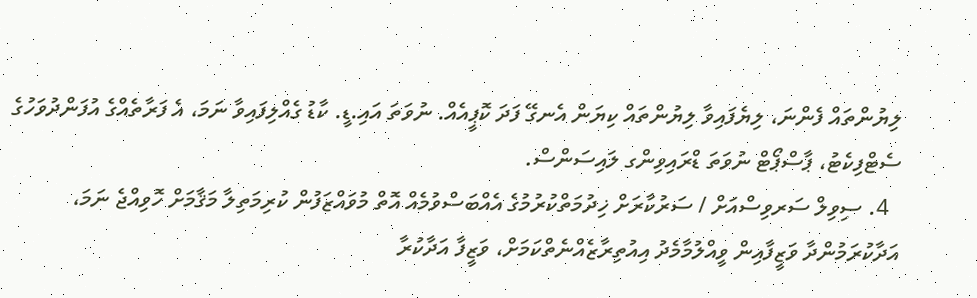ލިޔުންތައް ފެންނަ، ލިޔެފައިވާ ލިޔުންތައް ކިޔަން އެނގޭ ފަދަ ކޮޕީއެއް. ނުވަތަ އައި.ޑީ. ކާޑު ގެއްލިފައިވާ ނަމަ، އެ ފަރާތެއްގެ އުފަންދުވަހުގެ ސެޓްފިކެޓު، ޕާސްޕޯޓް ނުވަތަ ޑްރައިވިންގ ލައިސަންސް.
  4. ސިވިލް ސަރވިސްއަށް / ސަރުކާރަށް ޚިދުމަތްކުރުމުގެ އެއްބަސްވުމެއް އޮތް މުވައްޒަފުން ކުރިމަތިލާ މަޤާމަށް ހޮވިއްޖެ ނަމަ، އަދާކުރަމުންދާ ވަޒީފާއިން ވީއްލުމާމެދު އިއުތިރާޒެއްނެތްކަމަށް، ވަޒީފާ އަދާކުރާ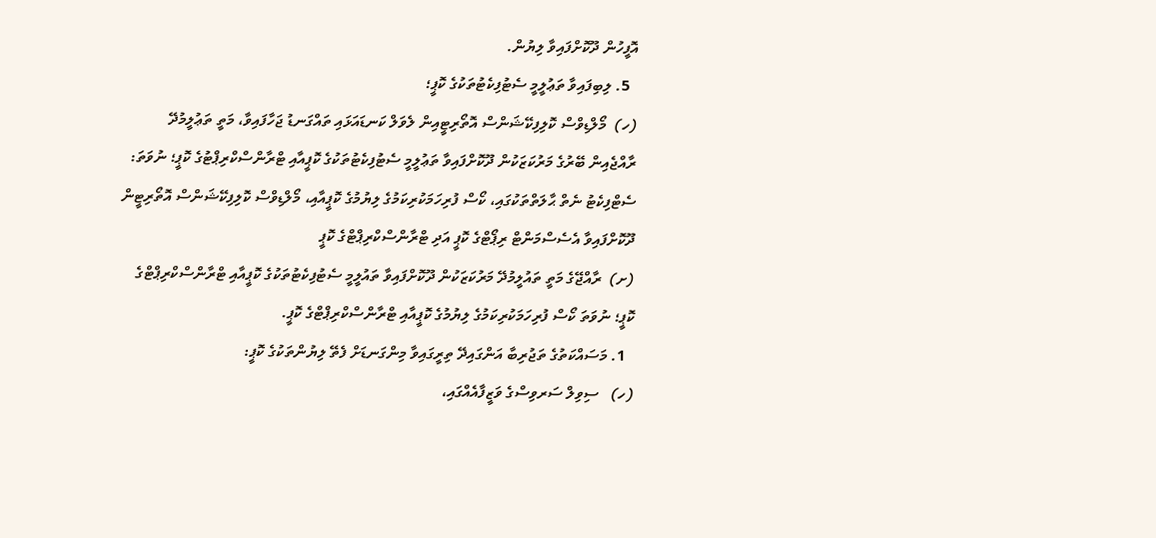އޮފީހުން ދޫކޮށްފައިވާ ލިޔުން.
  5. ލިބިފައިވާ ތަޢުލީމީ ސެޓުފިކެޓުތަކުގެ ކޮޕީ؛
(ހ)  މޯލްޑިވްސް ކޮލިފިކޭޝަންސް އޮތޯރިޓީއިން ލެވަލް ކަނޑައަޅައި ތައްގަނޑު ޖަހާފައިވާ، މަތީ ތަޢުލީމުދޭ ރާއްޖެއިން ބޭރުގެ މަރުކަޒަކުން ދޫކޮށްފައިވާ ތަޢުލީމީ ސެޓުފިކެޓުތަކުގެ ކޮޕީއާއި ޓްރާންސްކްރިޕްޓުގެ ކޮޕީ؛ ނުވަތަ: ސެޓްފިކެޓު ނެތް ޙާލަތްތަކުގައި، ކޯސް ފުރިހަމަކުރިކަމުގެ ލިޔުމުގެ ކޮޕީއާއި، މޯލްޑިވްސް ކޮލިފިކޭޝަންސް އޮތޯރިޓީން ދޫކޮށްފައިވާ އެސެސްމަންޓް ރިޕޯޓްގެ ކޮޕީ އަދި ޓްރާންސްކްރިޕްޓްގެ ކޮޕީ
(ށ)  ރާއްޖޭގެ މަތީ ތައުލީމުދޭ މަރުކަޒަކުން ދޫކޮށްފައިވާ ތައުލީމީ ސެޓުފިކެޓުތަކުގެ ކޮޕީއާއި ޓްރާންސްކްރިޕްޓްގެ ކޮޕީ؛ ނުވަތަ ކޯސް ފުރިހަމަކުރިކަމުގެ ލިޔުމުގެ ކޮޕީއާއި ޓްރާންސްކްރިޕްޓްގެ ކޮޕީ.
  1. މަސައްކަތުގެ ތަޖުރިބާ އަންގައިދޭ ތިރީގައިވާ މިންގަނޑަށް ފެތޭ ލިޔުންތަކުގެ ކޮޕީ:
(ހ)   ސިވިލް ސަރވިސްގެ ވަޒީފާއެއްގައި،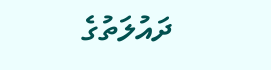ދައުލަތުގެ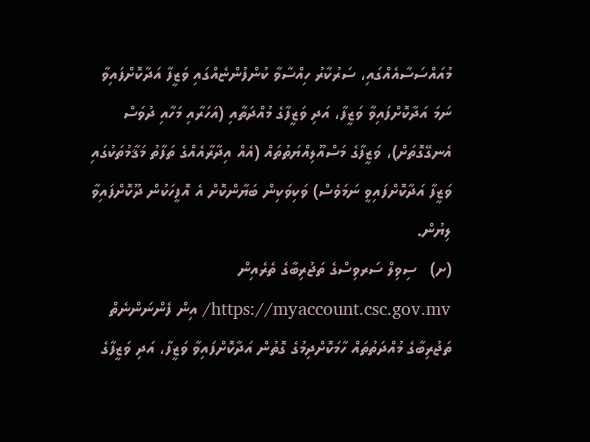މުއައްސަސާއެއްގައި، ސަރުކާރު ހިއްސާވާ ކުންފުންޏެއްގައި ވަޒީފާ އަދާކޮށްފައިވާ ނަމަ އަދާކޮށްފައިވާ ވަޒީފާ، އަދި ވަޒީފާގެ މުއްދަތާއި (އަހަރާއި މަހާއި ދުވަސް އެނގޭގޮތަށް)، ވަޒީފާގެ މަސްއޫލިއްޔަތުތައް (އެއް އިދާރާއެއްގެ ތަފާތު މަޤާމުތަކުގައި ވަޒީފާ އަދާކޮށްފައިވީ ނަމަވެސް) ވަކިވަކިން ބަޔާންކޮށް އެ އޮފީހަކުން ދޫކޮށްފައިވާ ލިޔުން.
(ށ)   ސިވިލް ސަރވިސްގެ ތަޖުރިބާގެ ތެރެއިން https://myaccount.csc.gov.mv/ އިން ފެންނަންނެތް ތަޖުރިބާގެ މުއްދަތުތައް ހާމަކޮށްދިމުގެ ގޮތުން އަދާކޮށްފައިވާ ވަޒީފާ، އަދި ވަޒީފާގެ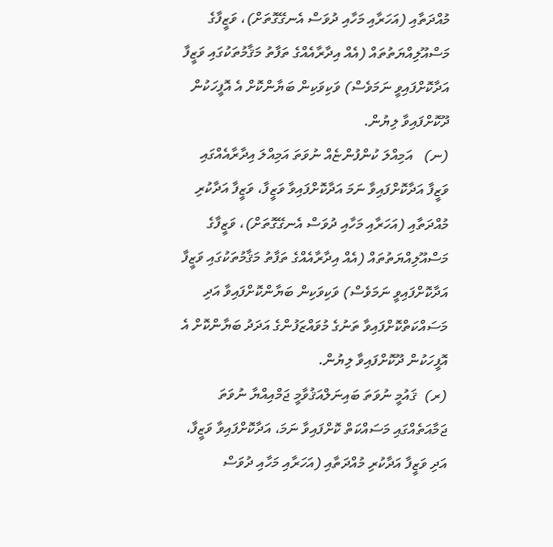މުއްދަތާއި (އަހަރާއި މަހާއި ދުވަސް އެނގޭގޮތަށް)، ވަޒީފާގެ މަސްއޫލިއްޔަތުތައް (އެއް އިދާރާއެއްގެ ތަފާތު މަޤާމުތަކުގައި ވަޒީފާ އަދާކޮށްފައިވީ ނަމަވެސް) ވަކިވަކިން ބަޔާންކޮށް އެ އޮފީހަކުން ދޫކޮށްފައިވާ ލިޔުން.
(ނ)   އަމިއްލަ ކުންފުންޏެއް ނުވަތަ އަމިއްލަ އިދާރާއެއްގައި ވަޒީފާ އަދާކޮށްފައިވާ ނަމަ އަދާކޮށްފައިވާ ވަޒީފާ، ވަޒީފާ އަދާކުރި މުއްދަތާއި (އަހަރާއި މަހާއި ދުވަސް އެނގޭގޮތަށް)، ވަޒީފާގެ މަސްއޫލިއްޔަތުތައް (އެއް އިދާރާއެއްގެ ތަފާތު މަޤާމުތަކުގައި ވަޒީފާ އަދާކޮށްފައިވީ ނަމަވެސް) ވަކިވަކިން ބަޔާންކޮށްފައިވާ އަދި މަސައްކަތްކޮށްފައިވާ ތަނުގެ މުވައްޒަފުންގެ އަދަދު ބަޔާންކޮށް އެ އޮފީހަކުން ދޫކޮށްފައިވާ ލިޔުން.
(ރ)  ޤައުމީ ނުވަތަ ބައިނަލްއަޤުވާމީ ޖަމްއިއްޔާ ނުވަތަ ޖަމާއަތެއްގައި މަސައްކަތް ކޮށްފައިވާ ނަމަ، އަދާކޮށްފައިވާ ވަޒީފާ، އަދި ވަޒީފާ އަދާކުރި މުއްދަތާއި (އަހަރާއި މަހާއި ދުވަސް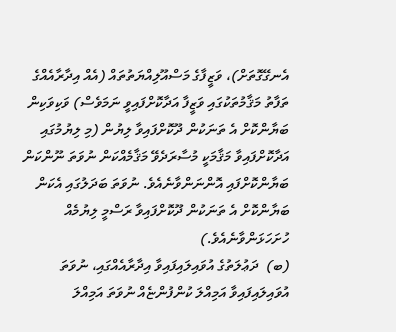އެނގޭގޮތަށް)، ވަޒީފާގެ މަސްއޫލިއްޔަތުތައް (އެއް އިދާރާއެއްގެ ތަފާތު މަޤާމުތަކުގައި ވަޒީފާ އަދާކޮށްފައިވީ ނަމަވެސް) ވަކިވަކިން ބަޔާންކޮށް އެ ތަނަކުން ދޫކޮށްފައިވާ ލިޔުން (މި ލިޔުމުގައި އަދާކޮށްފައިވާ މަޤާމަކީ މުސާރަދެވޭ މަޤާމެއްކަން ނުވަތަ ނޫންކަން ބަޔާންކޮށްފައި އޮންނަންވާނެއެވެ. ނުވަތަ ބަދަލުގައި އެކަން ބަޔާންކޮށް އެ ތަނަކުން ދޫކޮށްފައިވާ ރަސްމީ ލިޔުމެއް ހުށަހަޅަންވާނެއެވެ.)
(ބ)  ދަޢުލަތުގެ އުވައިލައިފައިވާ އިދާރާއެއްގައި، ނުވަތަ އުވައިލައިފައިވާ އަމިއްލަ ކުންފުންޏެއް ނުވަތަ އަމިއްލަ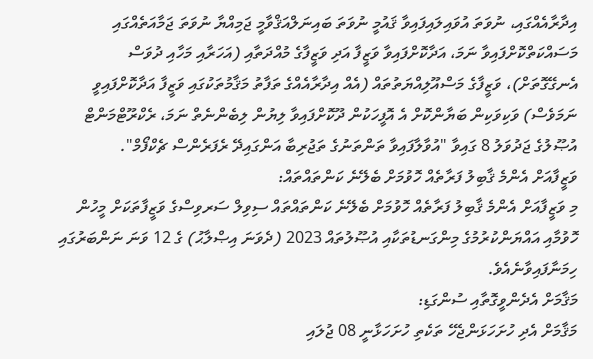އިދާރާއެއްގައި، ނުވަތަ އުވައިލައިފައިވާ ޤައުމީ ނުވަތަ ބައިނަލްއަޤްވާމީ ޖަމިއްޔާ ނުވަތަ ޖަމާއަތެއްގައި މަސައްކަތްކޮށްފައިވާ ނަމަ، އަދާކޮށްފައިވާ ވަޒީފާ އަދި ވަޒީފާގެ މުއްދަތާއި (އަހަރާއި މަހާއި ދުވަސް އެނގޭގޮތަށް)، ވަޒީފާގެ މަސްއޫލިއްޔަތުތައް (އެއް އިދާރާއެއްގެ ތަފާތު މަޤާމުތަކުގައި ވަޒީފާ އަދާކޮށްފައިވީ ނަމަވެސް) ވަކިވަކިން ބަޔާންކޮށް އެ އޮފީހަކުން ދޫކޮށްފައިވާ ލިޔުން ލިބެންނެތް ނަމަ، ރެކްރޫޓްމަންޓް އުޞޫލުގެ ޖަދުވަލު 8 ގައިވާ "އުވާލާފައިވާ ތަންތަނުގެ ތަޖުރިބާ އަންގައިދޭ ރެފަރެންސް ޗެކްފޯމް".
ވަޒީފާއަށް އެންމެ ޤާބިލު ފަރާތެއް ހޮވުމަށް ބެލޭނެ ކަންތައްތައް:
މި ވަޒީފާއަށް އެންމެ ޤާބިލު ފަރާތެއް ހޮވުމަށް ބެލޭނެ ކަންތައްތައް ސިވިލް ސަރވިސްގެ ވަޒީފާތަކަށް މީހުން ހޮވުމާއި އައްޔަންކުރުމުގެ މިންގަނޑުތަކާއި އުޞޫލުތައް 2023 (ދެވަނަ އިޞްލާޙު) ގެ 12 ވަނަ ނަންބަރުގައި ހިމަނާފައިވާނެއެވެ.
މަޤާމަށް އެދެންވީގޮތާއި ސުންގަޑި:
މަޤާމަށް އެދި ހުށަހަޅަންޖެހޭ ތަކެތި ހުށަހަޅާނީ 08 ޖުލައި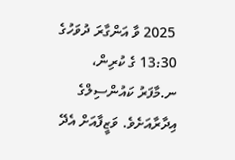2025 ވާ އަންގާރަ ދުވަހުގެ 13:30 ގެ ކުރިން، ނ.މާފަރު ކައުންސިލްގެ އިދާރާއަށެވެ. ވަޒީފާއަށް އެދޭ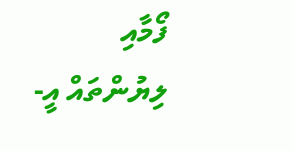ފޯމާއި ލިޔުންތައް އީ-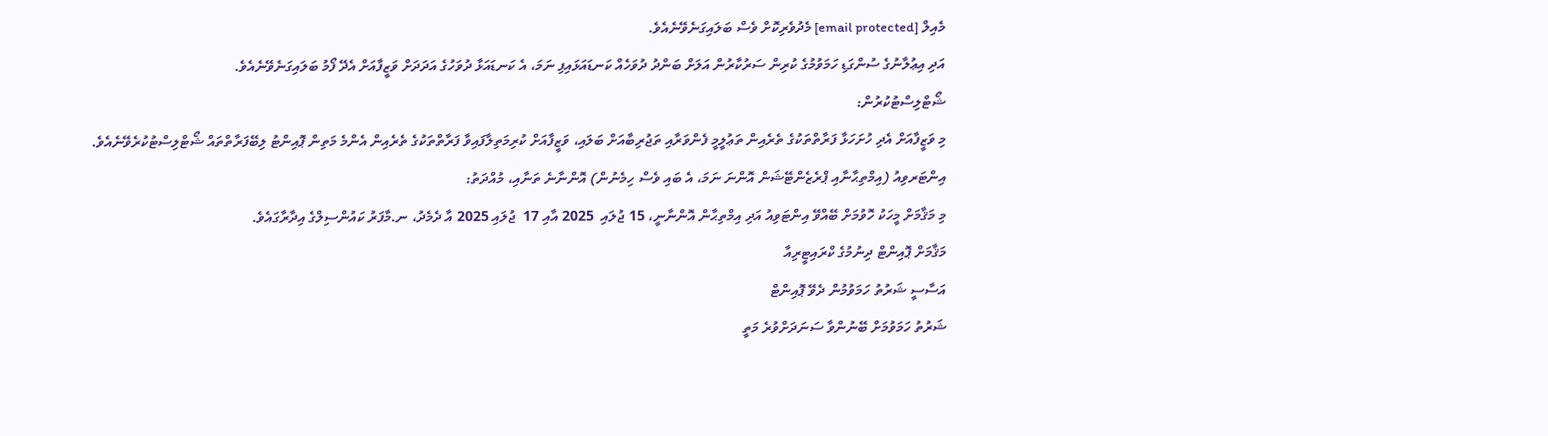މެއިލް [email protected] މެދުވެރިކޮށް ވެސް ބަލައިގަނެވޭނެއެވެ.
އަދި އިޢުލާނުގެ ސުންގަޑި ހަމަވުމުގެ ކުރިން ސަރުކާރުން އަލަށް ބަންދު ދުވަހެއް ކަނޑައަޅައިފި ނަމަ، އެ ކަނޑައަޅާ ދުވަހުގެ އަދަދަށް ވަޒީފާއަށް އެދޭ ފޯމު ބަލައިގަނެވޭނެއެވެ.
ޝޯޓްލިސްޓުކުރުން:
މި ވަޒީފާއަށް އެދި ހުށަހަޅާ ފަރާތްތަކުގެ ތެރެއިން ތަޢުލީމީ ފެންވަރާއި ތަޖުރިބާއަށް ބަލައި، ވަޒީފާއަށް ކުރިމަތިލާފައިވާ ފަރާތްތަކުގެ ތެރެއިން އެންމެ މަތިން ޕޮއިންޓު ލިބޭފަރާތްތައް ޝޯޓްލިސްޓުކުރެވޭނެއެވެ.
އިންޓަރވިއު (އިމްތިޙާނާއި ޕްރެޒެންޓޭޝަން އޮންނަ ނަމަ، އެ ބައި ވެސް ހިމެނުން) އޮންނާނެ ތަނާއި، މުއްދަތު:
މި މަޤާމަށް މީހަކު ހޮވުމަށް ބޭއްވޭ އިންޓަވިއު އަދި އިމްތިޙާން އޮންނާނީ، 15 ޖުލައި  2025 އާއި 17  ޖުލައި 2025 އާ ދެމެދު، ނ.މާފަރު ކައުންސިލްގެ އިދާރާގައެވެ.
މަޤާމަށް ޕޮއިންޓް ދިނުމުގެ ކްރައިޓީރިއާ
އަސާސީ ޝަރުތު ހަމަވުމުން ދެވޭ ޕޮއިންޓް
ޝަރުތު ހަމަވުމަށް ބޭނުންވާ ސަނަދަށްވުރެ މަތީ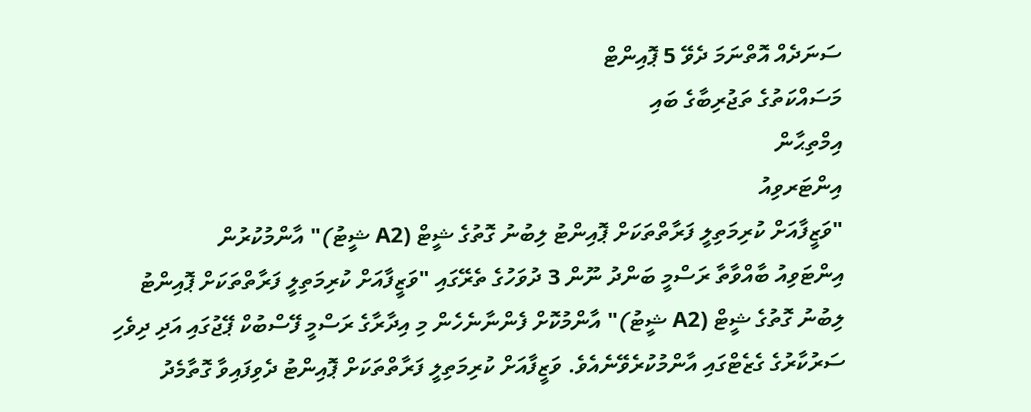ސަނަދެއް އޮތްނަމަ ދެވޭ 5 ޕޮއިންޓް
މަސައްކަތުގެ ތަޖުރިބާގެ ބައި
އިމްތިޙާން
އިންޓަރވިއު
"ވަޒީފާއަށް ކުރިމަތިލީ ފަރާތްތަކަށް ޕޮއިންޓު ލިބުނު ގޮތުގެ ޝީޓް (A2 ޝީޓު)" އާންމުކުރުން
އިންޓަވިއު ބާއްވާތާ ރަސްމީ ބަންދު ނޫން 3 ދުވަހުގެ ތެރޭގައި "ވަޒީފާއަށް ކުރިމަތިލީ ފަރާތްތަކަށް ޕޮއިންޓު ލިބުނު ގޮތުގެ ޝީޓް (A2 ޝީޓު)" އާންމުކޮށް ފެންނާނެހެން މި އިދާރާގެ ރަސްމީ ފޭސްބުކް ޕޭޖުގައި އަދި ދިވެހި ސަރުކާރުގެ ގެޒެޓްގައި އާންމުކުރެވޭނެއެވެ. ވަޒީފާއަށް ކުރިމަތިލީ ފަރާތްތަކަށް ޕޮއިންޓު ދެވިފައިވާ ގޮތާމެދު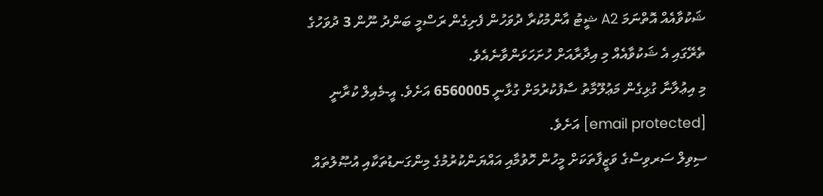ޝަކުވާއެއް އޮތްނަމަ A2 ޝީޓު އާންމުކުރާ ދުވަހުން ފެށިގެން ރަސްމީ ބަންދު ނޫން 3 ދުވަހުގެ ތެރޭގައި އެ ޝަކުވާއެއް މި އިދާރާއަށް ހުށަހަޅަންވާނެއެވެ.
މި އިޢުލާނާ ގުޅިގެން މަޢުލޫމާތު ސާފުކުރުމަށް ގުޅާނީ 6560005 އަށެވެ. އީ-މެއިލް ކުރާނީ [email protected] އަށެވެ.
ސިވިލް ސަރވިސްގެ ވަޒީފާތަކަށް މީހުން ހޮވުމާއި އައްޔަންކުރުމުގެ މިންގަނޑުތަކާއި އުޞޫލުތައް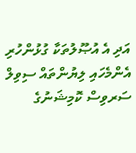އަދި އެ އުޞޫލުތަކާ ގުޅުންހުރި އެންމެހައި ލިޔުންތައް ސިވިލް ސަރވިސް ކޮމިޝަނުގެ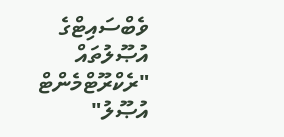ވެބްސައިޓްގެ އުޞޫލުތައް "ރެކްރޫޓްމެންޓް އުޞޫލު"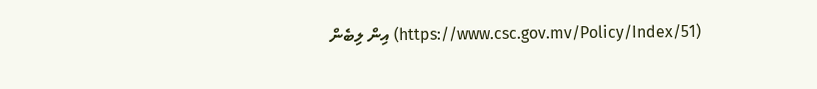(https://www.csc.gov.mv/Policy/Index/51) އިން ލިބެން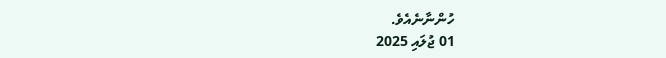ހުންނާނެއެވެ.
01 ޖުލައި 2025